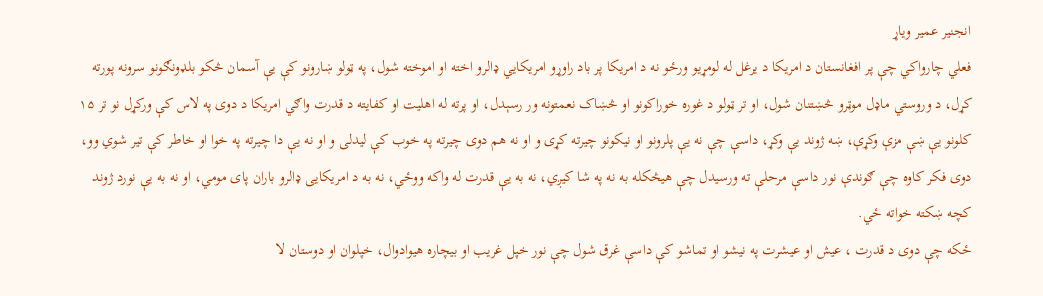انجنیر عمیر ویاړ
فعلي چارواکي چې پر افغانستان د امریکا د یرغل له لومړیو ورځو نه د امریکا پر باد راوړو امریکایي ډالرو اخته او اموخته شول، په ټولو ښارونو کې یې آسمان څکو بلډونګونو سرونه پورته کړل، د وروستي ماډل موټرو څښتنان شول، او تر ټولو د غوره خوراکونو او څښاک نعمتونه ور رسېدل، او پرته له اهلیت او کفایته د قدرت واګي امریکا د دوی په لاس کې ورکړل نو تر ۱۵ کلونو یې ښې مزې وکړې، ښه ژوند یې وکړ، داسې چې نه یې پلرونو او نیکونو چیرته کړی و او نه هم دوی چیرته په خوب کې لیدلی و او نه یې دا چیرته په خوا او خاطر کې تیر شوي وو، دوی فکر کاوه چې ګوندې نور داسې مرحلې ته ورسیدل چې هیڅکله به نه په شا کیږي، نه به یې قدرت له واکه ووځي، نه به د امریکایی ډالرو باران پای مومي، او نه به یې نورد ژوند کچه ښکته خواته ځي.
ځکه چې دوی د قدرت ، عیش او عیشرت په نیشو او تماشو کې داسې غرق شول چې نور خپل غریب او بیچاره هیوادوال، خپلوان او دوستان لا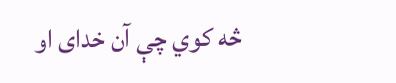څه کوي چې آن خدای او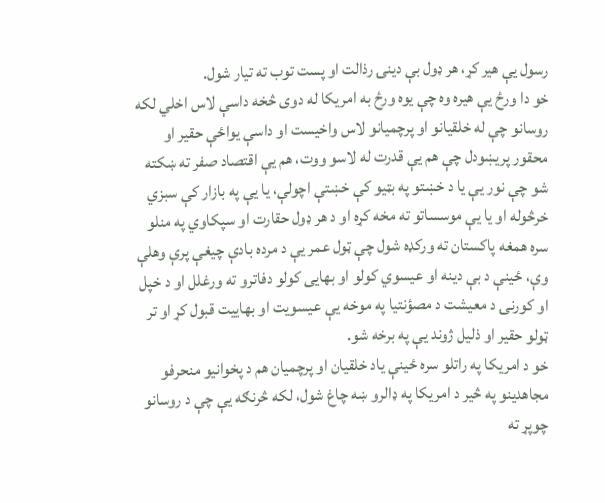رسول یې هیر کړ، هر ډول بې دینۍ رذالت او پست توب ته تیار شول.
خو دا ورځ یې هیره وه چې یوه ورځ به امریکا له دوی څخه داسې لاس اخلي لکه روسانو چې له خلقیانو او پرچمیانو لاس واخیست او داسې یواځې حقیر او محقور پریښودل چې هم یې قدرت له لاسو ووت، هم یې اقتصاد صفر ته ښکته شو چې نور یې یا د خښتو په بټیو کې خښتې اچولې، یا یې په بازار کې سبزي خرڅوله او یا یې موسساتو ته مخه کړه او د هر ډول حقارت او سپکاوي په منلو سره همغه پاکستان ته ورکډه شول چې ټول عمر یې د مرده بادې چیغې پرې وهلې وې، ځینې د بې دینه او عیسوي کولو او بهایی کولو دفاترو ته ورغلل او د خپل او کورنۍ د معیشت د مصؤنتیا په موخه یې عیسویت او بهاییت قبول کړ او تر ټولو حقیر او ذلیل ژوند یې په برخه شو.
خو د امریکا په راتلو سره ځینې یاد خلقیان او پرچمیان هم د پخوانیو منحرفو مجاهدینو په څیر د امریکا په ډالرو ښه چاغ شول، لکه څرنګه یې چې د روسانو چوپړ ته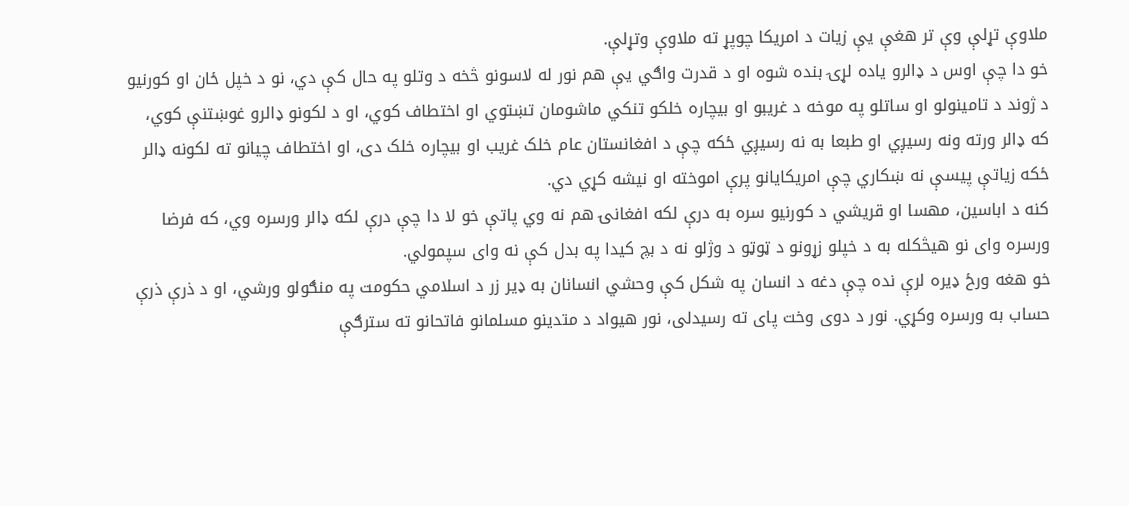ملاوې تړلې وې تر هغې یې زیات د امریکا چوپړ ته ملاوې وتړلې.
خو دا چې اوس د ډالرو یاده لړۍ بنده شوه او د قدرت واګي یې هم نور له لاسونو څخه د وتلو په حال کې دي، نو د خپل ځان او کورنیو د ژوند د تامینولو او ساتلو په موخه د غریبو او بیچاره خلکو تنکي ماشومان تښتوي او اختطاف کوي، او د لکونو ډالرو غوښتنې کوي، که ډالر ورته ونه رسیږي او طبعا به نه رسیږي ځکه چې د افغانستان عام خلک غریب او بیچاره خلک دی، او اختطاف چیانو ته لکونه ډالر ځکه زیاتې پیسې نه ښکاري چې امریکایانو پرې اموخته او نیشه کړي دي.
کنه د اباسین، مهسا او قریشي د کورنیو سره به درې لکه افغانۍ هم نه وي پاتې خو لا دا چې درې لکه ډالر ورسره وي، که فرضا ورسره وای نو هیڅکله به د خپلو زړونو د ټوټو د وژلو نه د بچ کیدا په بدل کې نه وای سپمولي.
خو هغه ورځ ډیره لرې نده چې دغه د انسان په شکل کې وحشي انسانان به ډیر زر د اسلامي حکومت په منګولو ورشي، او د ذرې ذرې حساب به ورسره وکړي. نور د دوی وخت پای ته رسیدلی، نور هیواد د متدینو مسلمانو فاتحانو ته سترګې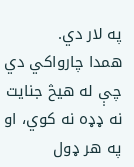په لار دي.
همدا چارواکي دي چې له هیڅ جنایت نه ډډه نه کوي، او په هر ډول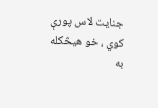جنایت لاس پورې کوي ، خو هیڅکله به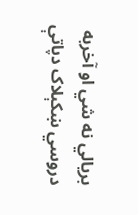بریالي نه شي او آخربه دروسي ښکېلاک دپاتې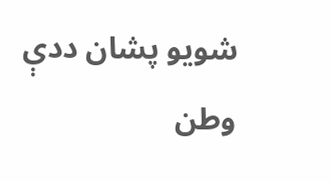شویو پشان ددې وطن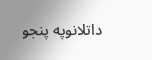داتلانوپه پنجو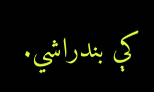کې بندراشي.